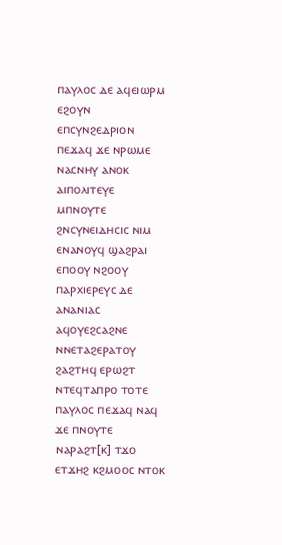ⲡⲁⲩⲗⲟⲥ ⲇⲉ ⲁϥⲉⲓⲱⲣⲙ ⲉϩⲟⲩⲛ ⲉⲡⲥⲩⲛϩⲉⲇⲣⲓⲟⲛ ⲡⲉϫⲁϥ ϫⲉ ⲛⲣⲱⲙⲉ ⲛⲁⲥⲛⲏⲩ ⲁⲛⲟⲕ ⲁⲓⲡⲟⲗⲓⲧⲉⲩⲉ ⲙⲡⲛⲟⲩⲧⲉ ϩⲛⲥⲩⲛⲉⲓⲇⲏⲥⲓⲥ ⲛⲓⲙ ⲉⲛⲁⲛⲟⲩϥ ϣⲁϩⲣⲁⲓ ⲉⲡⲟⲟⲩ ⲛϩⲟⲟⲩ ⲡⲁⲣⲭⲓⲉⲣⲉⲩⲥ ⲇⲉ ⲁⲛⲁⲛⲓⲁⲥ ⲁϥⲟⲩⲉϩⲥⲁϩⲛⲉ ⲛⲛⲉⲧⲁϩⲉⲣⲁⲧⲟⲩ ϩⲁϩⲧⲏϥ ⲉⲣⲱϩⲧ ⲛⲧⲉϥⲧⲁⲡⲣⲟ ⲧⲟⲧⲉ ⲡⲁⲩⲗⲟⲥ ⲡⲉϫⲁϥ ⲛⲁϥ ϫⲉ ⲡⲛⲟⲩⲧⲉ ⲛⲁⲣⲁϩⲧ[ⲕ] ⲧϫⲟ ⲉⲧϫⲏϩ ⲕϩⲙⲟⲟⲥ ⲛⲧⲟⲕ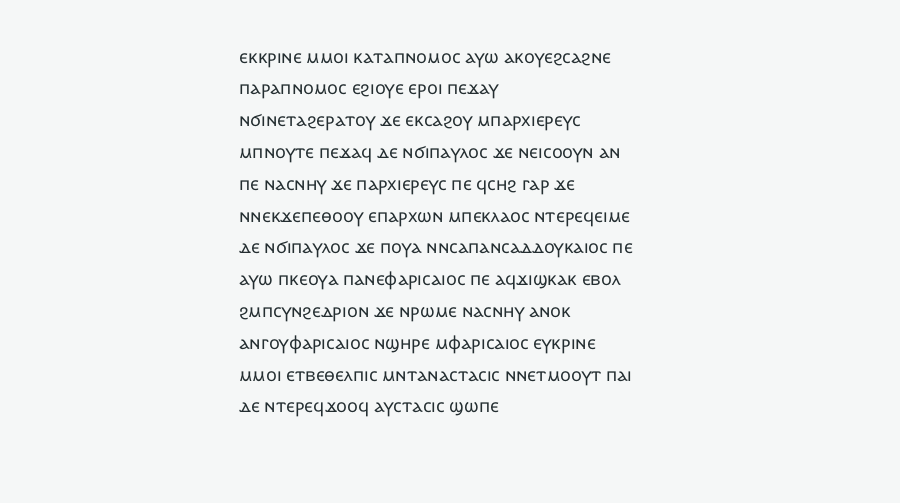ⲉⲕⲕⲣⲓⲛⲉ ⲙⲙⲟⲓ ⲕⲁⲧⲁⲡⲛⲟⲙⲟⲥ ⲁⲩⲱ ⲁⲕⲟⲩⲉϩⲥⲁϩⲛⲉ ⲡⲁⲣⲁⲡⲛⲟⲙⲟⲥ ⲉϩⲓⲟⲩⲉ ⲉⲣⲟⲓ ⲡⲉϫⲁⲩ ⲛϭⲓⲛⲉⲧⲁϩⲉⲣⲁⲧⲟⲩ ϫⲉ ⲉⲕⲥⲁϩⲟⲩ ⲙⲡⲁⲣⲭⲓⲉⲣⲉⲩⲥ ⲙⲡⲛⲟⲩⲧⲉ ⲡⲉϫⲁϥ ⲇⲉ ⲛϭⲓⲡⲁⲩⲗⲟⲥ ϫⲉ ⲛⲉⲓⲥⲟⲟⲩⲛ ⲁⲛ ⲡⲉ ⲛⲁⲥⲛⲏⲩ ϫⲉ ⲡⲁⲣⲭⲓⲉⲣⲉⲩⲥ ⲡⲉ ϥⲥⲏϩ ⲅⲁⲣ ϫⲉ ⲛⲛⲉⲕϫⲉⲡⲉⲑⲟⲟⲩ ⲉⲡⲁⲣⲭⲱⲛ ⲙⲡⲉⲕⲗⲁⲟⲥ ⲛⲧⲉⲣⲉϥⲉⲓⲙⲉ ⲇⲉ ⲛϭⲓⲡⲁⲩⲗⲟⲥ ϫⲉ ⲡⲟⲩⲁ ⲛⲛⲥⲁⲡⲁⲛⲥⲁⲇⲇⲟⲩⲕⲁⲓⲟⲥ ⲡⲉ ⲁⲩⲱ ⲡⲕⲉⲟⲩⲁ ⲡⲁⲛⲉⲫⲁⲣⲓⲥⲁⲓⲟⲥ ⲡⲉ ⲁϥϫⲓϣⲕⲁⲕ ⲉⲃⲟⲗ ϩⲙⲡⲥⲩⲛϩⲉⲇⲣⲓⲟⲛ ϫⲉ ⲛⲣⲱⲙⲉ ⲛⲁⲥⲛⲏⲩ ⲁⲛⲟⲕ ⲁⲛⲅⲟⲩⲫⲁⲣⲓⲥⲁⲓⲟⲥ ⲛϣⲏⲣⲉ ⲙⲫⲁⲣⲓⲥⲁⲓⲟⲥ ⲉⲩⲕⲣⲓⲛⲉ ⲙⲙⲟⲓ ⲉⲧⲃⲉⲑⲉⲗⲡⲓⲥ ⲙⲛⲧⲁⲛⲁⲥⲧⲁⲥⲓⲥ ⲛⲛⲉⲧⲙⲟⲟⲩⲧ ⲡⲁⲓ ⲇⲉ ⲛⲧⲉⲣⲉϥϫⲟⲟϥ ⲁⲩⲥⲧⲁⲥⲓⲥ ϣⲱⲡⲉ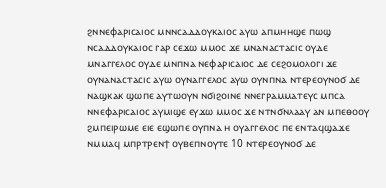ϩⲛⲛⲉⲫⲁⲣⲓⲥⲁⲓⲟⲥ ⲙⲛⲛⲥⲁⲇⲇⲟⲩⲕⲁⲓⲟⲥ ⲁⲩⲱ ⲁⲡⲙⲏⲏϣⲉ ⲡⲱϣ ⲛⲥⲁⲇⲇⲟⲩⲕⲁⲓⲟⲥ ⲅⲁⲣ ⲥⲉϫⲱ ⲙⲙⲟⲥ ϫⲉ ⲙⲛⲁⲛⲁⲥⲧⲁⲥⲓⲥ ⲟⲩⲇⲉ ⲙⲛⲁⲅⲅⲉⲗⲟⲥ ⲟⲩⲇⲉ ⲙⲛⲡⲛⲁ ⲛⲉⲫⲁⲣⲓⲥⲁⲓⲟⲥ ⲇⲉ ⲥⲉϩⲟⲙⲟⲗⲟⲅⲓ ϫⲉ ⲟⲩⲛⲁⲛⲁⲥⲧⲁⲥⲓⲥ ⲁⲩⲱ ⲟⲩⲛⲁⲅⲅⲉⲗⲟⲥ ⲁⲩⲱ ⲟⲩⲛⲡⲛⲁ ⲛⲧⲉⲣⲉⲟⲩⲛⲟϭ ⲇⲉ ⲛⲁϣⲕⲁⲕ ϣⲱⲡⲉ ⲁⲩⲧⲱⲟⲩⲛ ⲛϭⲓϩⲟⲓⲛⲉ ⲛⲛⲉⲅⲣⲁⲙⲙⲁⲧⲉⲩⲥ ⲙⲡⲥⲁ ⲛⲛⲉⲫⲁⲣⲓⲥⲁⲓⲟⲥ ⲁⲩⲙⲓϣⲉ ⲉⲩϫⲱ ⲙⲙⲟⲥ ϫⲉ ⲛⲧⲛϭⲛⲗⲁⲁⲩ ⲁⲛ ⲙⲡⲉⲑⲟⲟⲩ ϩⲙⲡⲉⲓⲣⲱⲙⲉ ⲉⲓⲉ ⲉϣⲱⲡⲉ ⲟⲩⲡⲛⲁ ⲏ ⲟⲩⲁⲅⲅⲉⲗⲟⲥ ⲡⲉ ⲉⲛⲧⲁϥϣⲁϫⲉ ⲛⲙⲙⲁϥ ⲙⲡⲣⲧⲣⲉⲛϯ ⲟⲩⲃⲉⲡⲛⲟⲩⲧⲉ 10 ⲛⲧⲉⲣⲉⲟⲩⲛⲟϭ ⲇⲉ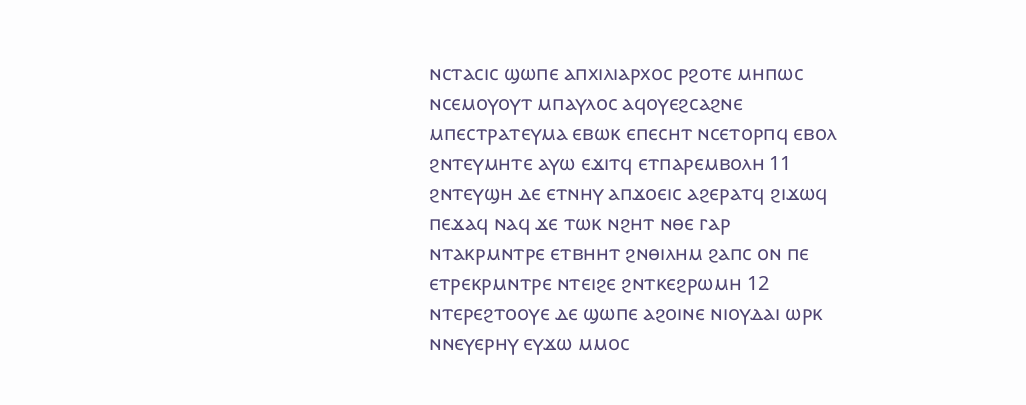ⲛⲥⲧⲁⲥⲓⲥ ϣⲱⲡⲉ ⲁⲡⲭⲓⲗⲓⲁⲣⲭⲟⲥ ⲣϩⲟⲧⲉ ⲙⲏⲡⲱⲥ ⲛⲥⲉⲙⲟⲩⲟⲩⲧ ⲙⲡⲁⲩⲗⲟⲥ ⲁϥⲟⲩⲉϩⲥⲁϩⲛⲉ ⲙⲡⲉⲥⲧⲣⲁⲧⲉⲩⲙⲁ ⲉⲃⲱⲕ ⲉⲡⲉⲥⲏⲧ ⲛⲥⲉⲧⲟⲣⲡϥ ⲉⲃⲟⲗ ϩⲛⲧⲉⲩⲙⲏⲧⲉ ⲁⲩⲱ ⲉϫⲓⲧϥ ⲉⲧⲡⲁⲣⲉⲙⲃⲟⲗⲏ 11 ϩⲛⲧⲉⲩϣⲏ ⲇⲉ ⲉⲧⲛⲏⲩ ⲁⲡϫⲟⲉⲓⲥ ⲁϩⲉⲣⲁⲧϥ ϩⲓϫⲱϥ ⲡⲉϫⲁϥ ⲛⲁϥ ϫⲉ ⲧⲱⲕ ⲛϩⲏⲧ ⲛⲑⲉ ⲅⲁⲣ ⲛⲧⲁⲕⲣⲙⲛⲧⲣⲉ ⲉⲧⲃⲏⲏⲧ ϩⲛⲑⲓⲗⲏⲙ ϩⲁⲡⲥ ⲟⲛ ⲡⲉ ⲉⲧⲣⲉⲕⲣⲙⲛⲧⲣⲉ ⲛⲧⲉⲓϩⲉ ϩⲛⲧⲕⲉϩⲣⲱⲙⲏ 12 ⲛⲧⲉⲣⲉϩⲧⲟⲟⲩⲉ ⲇⲉ ϣⲱⲡⲉ ⲁϩⲟⲓⲛⲉ ⲛⲓⲟⲩⲇⲁⲓ ⲱⲣⲕ ⲛⲛⲉⲩⲉⲣⲏⲩ ⲉⲩϫⲱ ⲙⲙⲟⲥ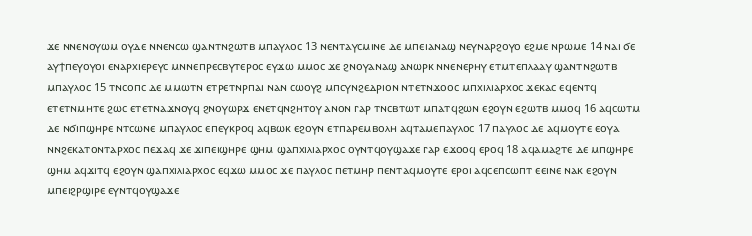ϫⲉ ⲛⲛⲉⲛⲟⲩⲱⲙ ⲟⲩⲇⲉ ⲛⲛⲉⲛⲥⲱ ϣⲁⲛⲧⲛϩⲱⲧⲃ ⲙⲡⲁⲩⲗⲟⲥ 13 ⲛⲉⲛⲧⲁⲩⲥⲙⲓⲛⲉ ⲇⲉ ⲙⲡⲉⲓⲁⲛⲁϣ ⲛⲉⲩⲛⲁⲣϩⲟⲩⲟ ⲉϩⲙⲉ ⲛⲣⲱⲙⲉ 14 ⲛⲁⲓ ϭⲉ ⲁⲩϯⲡⲉⲩⲟⲩⲟⲓ ⲉⲛⲁⲣⲭⲓⲉⲣⲉⲩⲥ ⲙⲛⲛⲉⲡⲣⲉⲥⲃⲩⲧⲉⲣⲟⲥ ⲉⲩϫⲱ ⲙⲙⲟⲥ ϫⲉ ϩⲛⲟⲩⲁⲛⲁϣ ⲁⲛⲱⲣⲕ ⲛⲛⲉⲛⲉⲣⲏⲩ ⲉⲧⲙⲧⲉⲡⲗⲁⲁⲩ ϣⲁⲛⲧⲛϩⲱⲧⲃ ⲙⲡⲁⲩⲗⲟⲥ 15 ⲧⲛⲥⲟⲡⲥ ⲇⲉ ⲙⲙⲱⲧⲛ ⲉⲧⲣⲉⲧⲛⲣⲡⲁⲓ ⲛⲁⲛ ⲥⲱⲟⲩϩ ⲙⲡⲥⲩⲛϩⲉⲇⲣⲓⲟⲛ ⲛⲧⲉⲧⲛϫⲟⲟⲥ ⲙⲡⲭⲓⲗⲓⲁⲣⲭⲟⲥ ϫⲉⲕⲁⲥ ⲉϥⲉⲛⲧϥ ⲉⲧⲉⲧⲛⲙⲏⲧⲉ ϩⲱⲥ ⲉⲧⲉⲧⲛⲁϫⲛⲟⲩϥ ϩⲛⲟⲩⲱⲣϫ ⲉⲛⲉⲧϥⲛϩⲏⲧⲟⲩ ⲁⲛⲟⲛ ⲅⲁⲣ ⲧⲛⲥⲃⲧⲱⲧ ⲙⲡⲁⲧϥϩⲱⲛ ⲉϩⲟⲩⲛ ⲉϩⲱⲧⲃ ⲙⲙⲟϥ 16 ⲁϥⲥⲱⲧⲙ ⲇⲉ ⲛϭⲓⲡϣⲏⲣⲉ ⲛⲧⲥⲱⲛⲉ ⲙⲡⲁⲩⲗⲟⲥ ⲉⲡⲉⲩⲕⲣⲟϥ ⲁϥⲃⲱⲕ ⲉϩⲟⲩⲛ ⲉⲧⲡⲁⲣⲉⲙⲃⲟⲗⲏ ⲁϥⲧⲁⲙⲉⲡⲁⲩⲗⲟⲥ 17 ⲡⲁⲩⲗⲟⲥ ⲇⲉ ⲁϥⲙⲟⲩⲧⲉ ⲉⲟⲩⲁ ⲛⲛϩⲉⲕⲁⲧⲟⲛⲧⲁⲣⲭⲟⲥ ⲡⲉϫⲁϥ ϫⲉ ϫⲓⲡⲉⲓϣⲏⲣⲉ ϣⲏⲙ ϣⲁⲡⲭⲓⲗⲓⲁⲣⲭⲟⲥ ⲟⲩⲛⲧϥⲟⲩϣⲁϫⲉ ⲅⲁⲣ ⲉϫⲟⲟϥ ⲉⲣⲟϥ 18 ⲁϥⲁⲙⲁϩⲧⲉ ⲇⲉ ⲙⲡϣⲏⲣⲉ ϣⲏⲙ ⲁϥϫⲓⲧϥ ⲉϩⲟⲩⲛ ϣⲁⲡⲭⲓⲗⲓⲁⲣⲭⲟⲥ ⲉϥϫⲱ ⲙⲙⲟⲥ ϫⲉ ⲡⲁⲩⲗⲟⲥ ⲡⲉⲧⲙⲏⲣ ⲡⲉⲛⲧⲁϥⲙⲟⲩⲧⲉ ⲉⲣⲟⲓ ⲁϥⲥⲉⲡⲥⲱⲡⲧ ⲉⲉⲓⲛⲉ ⲛⲁⲕ ⲉϩⲟⲩⲛ ⲙⲡⲉⲓϩⲣϣⲓⲣⲉ ⲉⲩⲛⲧϥⲟⲩϣⲁϫⲉ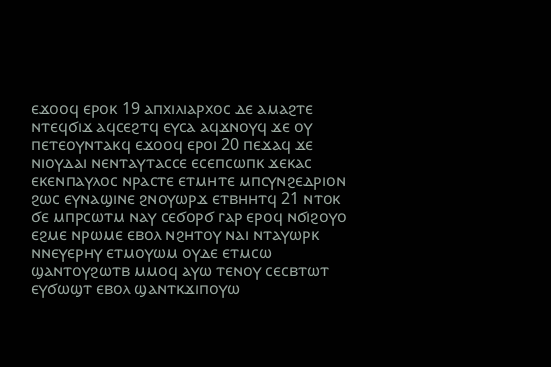ⲉϫⲟⲟϥ ⲉⲣⲟⲕ 19 ⲁⲡⲭⲓⲗⲓⲁⲣⲭⲟⲥ ⲇⲉ ⲁⲙⲁϩⲧⲉ ⲛⲧⲉϥϭⲓϫ ⲁϥⲥⲉϩⲧϥ ⲉⲩⲥⲁ ⲁϥϫⲛⲟⲩϥ ϫⲉ ⲟⲩ ⲡⲉⲧⲉⲟⲩⲛⲧⲁⲕϥ ⲉϫⲟⲟϥ ⲉⲣⲟⲓ 20 ⲡⲉϫⲁϥ ϫⲉ ⲛⲓⲟⲩⲇⲁⲓ ⲛⲉⲛⲧⲁⲩⲧⲁⲥⲥⲉ ⲉⲥⲉⲡⲥⲱⲡⲕ ϫⲉⲕⲁⲥ ⲉⲕⲉⲛⲡⲁⲩⲗⲟⲥ ⲛⲣⲁⲥⲧⲉ ⲉⲧⲙⲏⲧⲉ ⲙⲡⲥⲩⲛϩⲉⲇⲣⲓⲟⲛ ϩⲱⲥ ⲉⲩⲛⲁϣⲓⲛⲉ ϩⲛⲟⲩⲱⲣϫ ⲉⲧⲃⲏⲏⲧϥ 21 ⲛⲧⲟⲕ ϭⲉ ⲙⲡⲣⲥⲱⲧⲙ ⲛⲁⲩ ⲥⲉϭⲟⲣϭ ⲅⲁⲣ ⲉⲣⲟϥ ⲛϭⲓϩⲟⲩⲟ ⲉϩⲙⲉ ⲛⲣⲱⲙⲉ ⲉⲃⲟⲗ ⲛϩⲏⲧⲟⲩ ⲛⲁⲓ ⲛⲧⲁⲩⲱⲣⲕ ⲛⲛⲉⲩⲉⲣⲏⲩ ⲉⲧⲙⲟⲩⲱⲙ ⲟⲩⲇⲉ ⲉⲧⲙⲥⲱ ϣⲁⲛⲧⲟⲩϩⲱⲧⲃ ⲙⲙⲟϥ ⲁⲩⲱ ⲧⲉⲛⲟⲩ ⲥⲉⲥⲃⲧⲱⲧ ⲉⲩϭⲱϣⲧ ⲉⲃⲟⲗ ϣⲁⲛⲧⲕϫⲓⲡⲟⲩⲱ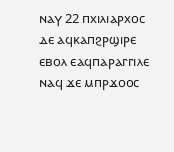ⲛⲁⲩ 22 ⲡⲭⲓⲗⲓⲁⲣⲭⲟⲥ ⲇⲉ ⲁϥⲕⲁⲡϩⲣϣⲓⲣⲉ ⲉⲃⲟⲗ ⲉⲁϥⲡⲁⲣⲁⲅⲅⲓⲗⲉ ⲛⲁϥ ϫⲉ ⲙⲡⲣϫⲟⲟⲥ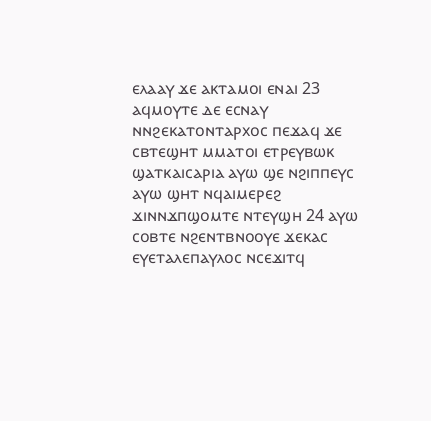ⲉⲗⲁⲁⲩ ϫⲉ ⲁⲕⲧⲁⲙⲟⲓ ⲉⲛⲁⲓ 23 ⲁϥⲙⲟⲩⲧⲉ ⲇⲉ ⲉⲥⲛⲁⲩ ⲛⲛϩⲉⲕⲁⲧⲟⲛⲧⲁⲣⲭⲟⲥ ⲡⲉϫⲁϥ ϫⲉ ⲥⲃⲧⲉϣⲏⲧ ⲙⲙⲁⲧⲟⲓ ⲉⲧⲣⲉⲩⲃⲱⲕ ϣⲁⲧⲕⲁⲓⲥⲁⲣⲓⲁ ⲁⲩⲱ ϣⲉ ⲛϩⲓⲡⲡⲉⲩⲥ ⲁⲩⲱ ϣⲏⲧ ⲛϥⲁⲓⲙⲉⲣⲉϩ ϫⲓⲛⲛϫⲡϣⲟⲙⲧⲉ ⲛⲧⲉⲩϣⲏ 24 ⲁⲩⲱ ⲥⲟⲃⲧⲉ ⲛϩⲉⲛⲧⲃⲛⲟⲟⲩⲉ ϫⲉⲕⲁⲥ ⲉⲩⲉⲧⲁⲗⲉⲡⲁⲩⲗⲟⲥ ⲛⲥⲉϫⲓⲧϥ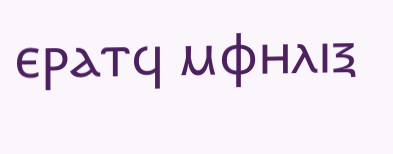ⲉⲣⲁⲧϥ ⲙⲫⲏⲗⲓⲝ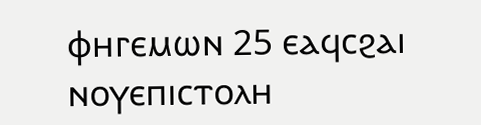ⲫⲏⲅⲉⲙⲱⲛ 25 ⲉⲁϥⲥϩⲁⲓ ⲛⲟⲩⲉⲡⲓⲥⲧⲟⲗⲏ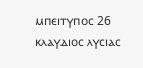ⲙⲡⲉⲓⲧⲩⲡⲟⲥ 26 ⲕⲗⲁⲩⲇⲓⲟⲥ ⲗⲩⲥⲓⲁⲥ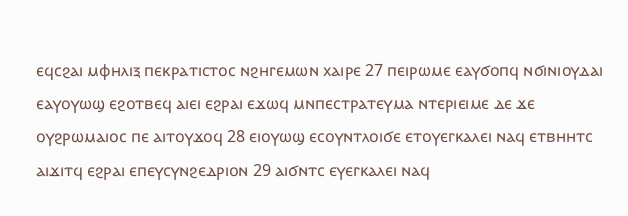ⲉϥⲥϩⲁⲓ ⲙⲫⲏⲗⲓⲝ ⲡⲉⲕⲣⲁⲧⲓⲥⲧⲟⲥ ⲛϩⲏⲅⲉⲙⲱⲛ ⲭⲁⲓⲣⲉ 27 ⲡⲉⲓⲣⲱⲙⲉ ⲉⲁⲩϭⲟⲡϥ ⲛϭⲓⲛⲓⲟⲩⲇⲁⲓ ⲉⲁⲩⲟⲩⲱϣ ⲉϩⲟⲧⲃⲉϥ ⲁⲓⲉⲓ ⲉϩⲣⲁⲓ ⲉϫⲱϥ ⲙⲛⲡⲉⲥⲧⲣⲁⲧⲉⲩⲙⲁ ⲛⲧⲉⲣⲓⲉⲓⲙⲉ ⲇⲉ ϫⲉ ⲟⲩϩⲣⲱⲙⲁⲓⲟⲥ ⲡⲉ ⲁⲓⲧⲟⲩϫⲟϥ 28 ⲉⲓⲟⲩⲱϣ ⲉⲥⲟⲩⲛⲧⲗⲟⲓϭⲉ ⲉⲧⲟⲩⲉⲅⲕⲁⲗⲉⲓ ⲛⲁϥ ⲉⲧⲃⲏⲏⲧⲥ ⲁⲓϫⲓⲧϥ ⲉϩⲣⲁⲓ ⲉⲡⲉⲩⲥⲩⲛϩⲉⲇⲣⲓⲟⲛ 29 ⲁⲓϭⲛⲧⲥ ⲉⲩⲉⲅⲕⲁⲗⲉⲓ ⲛⲁϥ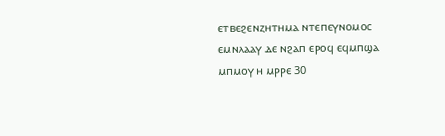ⲉⲧⲃⲉϩⲉⲛⲍⲏⲧⲏⲙⲁ ⲛⲧⲉⲡⲉⲩⲛⲟⲙⲟⲥ ⲉⲙⲛⲗⲁⲁⲩ ⲇⲉ ⲛϩⲁⲡ ⲉⲣⲟϥ ⲉϥⲙⲡϣⲁ ⲙⲡⲙⲟⲩ ⲏ ⲙⲣⲣⲉ 30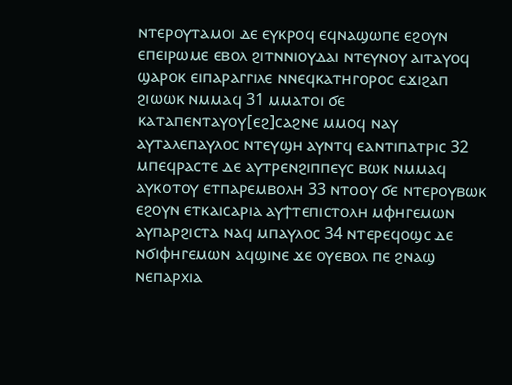ⲛⲧⲉⲣⲟⲩⲧⲁⲙⲟⲓ ⲇⲉ ⲉⲩⲕⲣⲟϥ ⲉϥⲛⲁϣⲱⲡⲉ ⲉϩⲟⲩⲛ ⲉⲡⲉⲓⲣⲱⲙⲉ ⲉⲃⲟⲗ ϩⲓⲧⲛⲛⲓⲟⲩⲇⲁⲓ ⲛⲧⲉⲩⲛⲟⲩ ⲁⲓⲧⲁⲩⲟϥ ϣⲁⲣⲟⲕ ⲉⲓⲡⲁⲣⲁⲅⲅⲓⲗⲉ ⲛⲛⲉϥⲕⲁⲧⲏⲅⲟⲣⲟⲥ ⲉϫⲓϩⲁⲡ ϩⲓⲱⲱⲕ ⲛⲙⲙⲁϥ 31 ⲙⲙⲁⲧⲟⲓ ϭⲉ ⲕⲁⲧⲁⲡⲉⲛⲧⲁⲩⲟⲩ[ⲉϩ]ⲥⲁϩⲛⲉ ⲙⲙⲟϥ ⲛⲁⲩ ⲁⲩⲧⲁⲗⲉⲡⲁⲩⲗⲟⲥ ⲛⲧⲉⲩϣⲏ ⲁⲩⲛⲧϥ ⲉⲁⲛⲧⲓⲡⲁⲧⲣⲓⲥ 32 ⲙⲡⲉϥⲣⲁⲥⲧⲉ ⲇⲉ ⲁⲩⲧⲣⲉⲛϩⲓⲡⲡⲉⲩⲥ ⲃⲱⲕ ⲛⲙⲙⲁϥ ⲁⲩⲕⲟⲧⲟⲩ ⲉⲧⲡⲁⲣⲉⲙⲃⲟⲗⲏ 33 ⲛⲧⲟⲟⲩ ϭⲉ ⲛⲧⲉⲣⲟⲩⲃⲱⲕ ⲉϩⲟⲩⲛ ⲉⲧⲕⲁⲓⲥⲁⲣⲓⲁ ⲁⲩϯⲧⲉⲡⲓⲥⲧⲟⲗⲏ ⲙⲫⲏⲅⲉⲙⲱⲛ ⲁⲩⲡⲁⲣϩⲓⲥⲧⲁ ⲛⲁϥ ⲙⲡⲁⲩⲗⲟⲥ 34 ⲛⲧⲉⲣⲉϥⲟϣⲥ ⲇⲉ ⲛϭⲓⲫⲏⲅⲉⲙⲱⲛ ⲁϥϣⲓⲛⲉ ϫⲉ ⲟⲩⲉⲃⲟⲗ ⲡⲉ ϩⲛⲁϣ ⲛⲉⲡⲁⲣⲭⲓⲁ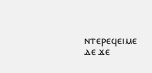ⲛⲧⲉⲣⲉϥⲉⲓⲙⲉ ⲇⲉ ϫⲉ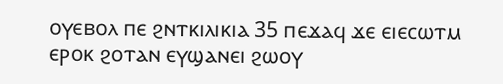ⲟⲩⲉⲃⲟⲗ ⲡⲉ ϩⲛⲧⲕⲓⲗⲓⲕⲓⲁ 35 ⲡⲉϫⲁϥ ϫⲉ ⲉⲓⲉⲥⲱⲧⲙ ⲉⲣⲟⲕ ϩⲟⲧⲁⲛ ⲉⲩϣⲁⲛⲉⲓ ϩⲱⲟⲩ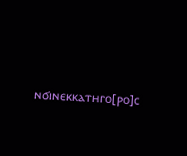ⲛϭⲓⲛⲉⲕⲕⲁⲧⲏⲅⲟ[ⲣⲟ]ⲥ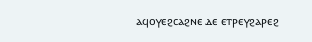ⲁϥⲟⲩⲉϩⲥⲁϩⲛⲉ ⲇⲉ ⲉⲧⲣⲉⲩϩⲁⲣⲉϩ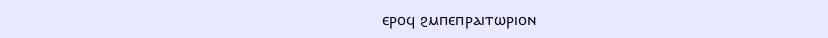ⲉⲣⲟϥ ϩⲙⲡⲉⲡⲣⲁⲓⲧⲱⲣⲓⲟⲛ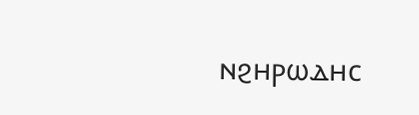ⲛϩⲏⲣⲱⲇⲏⲥ